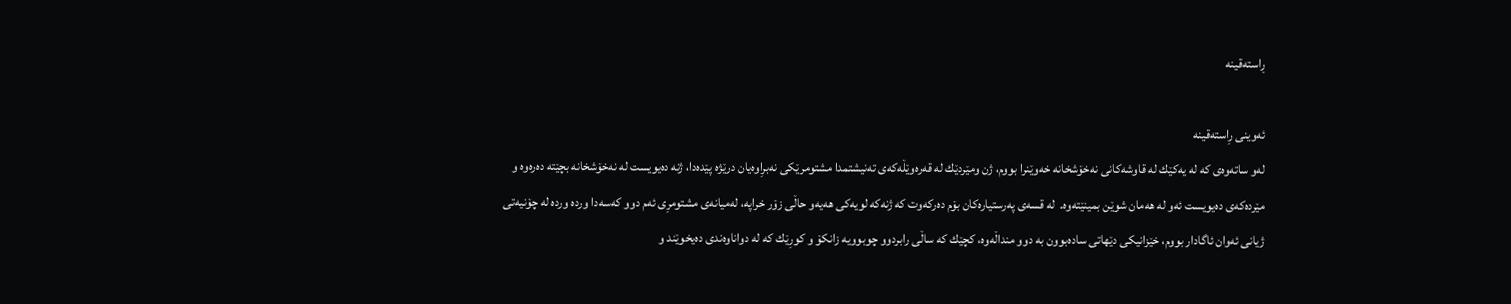ڕاستەقینە

ئه‌وینى رِاسته‌قینه‌
له‌و ساته‌وه‌ى كه‌ له‌ یه‌كێك له‌ قاوشه‌كانى نه‌خۆشخانه‌ خه‌وێنرا بووم، ژن ومێردێك له‌ قه‌ره‌وێڵه‌كه‌ى ته‌نیشتمدا مشتومرێكى نه‌برِاوه‌یان درێژه‌ پێده‌دا، ژنه‌ ده‌یویست له‌ نه‌خۆشخانه‌ بچێته‌ ده‌ره‌وه‌ و مێرده‌كه‌ى ده‌یویست ئه‌و له‌ هه‌مان شوێن بمینێته‌وه‌.  له‌ قسه‌ى په‌رستیاره‌كان بۆم ده‌ركه‌وت كه‌ ژنه‌كه‌ لویه‌كى هه‌یه‌و حاڵى زۆر خراپه‌، له‌میانه‌ى مشتومرِى ئه‌م دوو كه‌سه‌دا ورده‌ ورده‌ له‌ چۆنیه‌تى ژیانى ئه‌وان ئاگادار بووم، خێزانیكى دێهاتى ساده‌بوون به‌ دوو منداڵه‌وه‌، كچێك كه‌ ساڵى رابردوو چوبوویه‌ زانكۆ و كورِێك كه‌ له‌ دواناوه‌ندى ده‌یخوێند و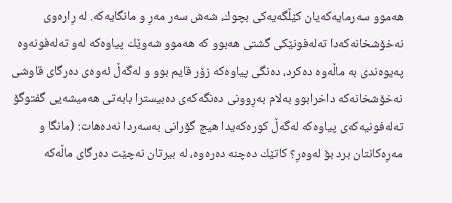هه‌موو سه‌رمایه‌كه‌یان كێڵگه‌یه‌كى بچوك، شه‌ش سه‌ر مه‌رِ و مانگایه‌كه‌. له‌ رِاره‌وى نه‌خۆشخانه‌كه‌دا ته‌له‌فونێكى گشتى هه‌بوو كه‌ هه‌موو شه‌وێك پیاوه‌كه‌ له‌و ته‌له‌فونه‌وه‌ په‌یوه‌ندى به‌ ماڵه‌وه‌ ده‌كرد، ده‌نگى پیاوه‌كه‌ زۆر قایم بوو و له‌گه‌ڵ ئه‌وه‌ى ده‌رگاى قاوشى نه‌خۆشخانه‌كه‌ داخرابوو به‌لام به‌رِوونى ده‌نگه‌كه‌ى ده‌بیسترا بابه‌تى هه‌میشه‌یى گفتوگۆ ته‌له‌فونیه‌كه‌ى پیاوه‌كه‌ له‌گه‌ڵ كوره‌كه‌یدا هیچ گۆرانى به‌سه‌ردا نه‌ده‌هات: (مانگا و مه‌رِه‌كانتان برد بۆ له‌وه‌رِ؟ كاتێك ده‌چنه‌ ده‌ره‌وه‌، له‌ بیرتان نه‌چێت ده‌رگاى ماڵه‌كه‌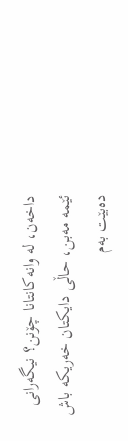داخه‌ن، له‌ وانه‌كانتانا چۆنن؟ نیگه‌رانى ئێمه‌ مه‌بن، حاڵى دایكتان خه‌ریكه‌ باش ده‌بێت به‌م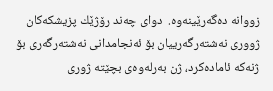زووانه‌ ده‌گه‌رێینه‌وه‌.  دواى چه‌ند رۆژێك پزیشكه‌كان ژوورى نه‌شته‌رگه‌رییان بۆ ئه‌نجامدانى نه‌شته‌رگه‌رى بۆ ژنه‌كه‌ ئاماده‌كرد، ژن به‌رله‌وه‌ى بچێته‌ ژورى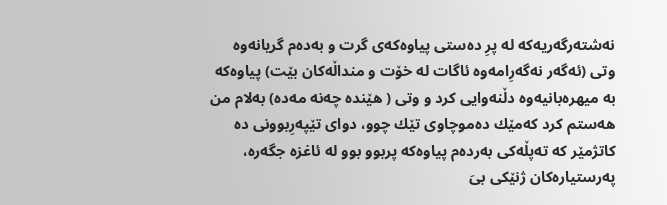نه‌شته‌رگه‌ریه‌كه‌ له‌ پرِ ده‌ستى پیاوه‌كه‌ى گرت و به‌ده‌م گریانه‌وه‌ وتى (ئه‌گه‌ر نه‌گه‌رِامه‌وه‌ ئاگات له‌ خۆت و منداڵه‌كان بێت) پیاوه‌كه‌ به‌ میهره‌بانیه‌وه‌ دڵنه‌وایى كرد و وتى ( هێنده‌ چه‌نه‌ مه‌ده‌) به‌لام من هه‌ستم كرد كه‌مێك ده‌موچاوى تێك چوو، دواى تێپه‌رِبوونى ده‌ كاتژمێر كه‌ ته‌پڵه‌كى به‌رده‌م پیاوه‌كه‌ پربوو بوو له‌ ئاغزه‌ جگه‌ره‌، په‌رستیاره‌كان ژنێكى بىَ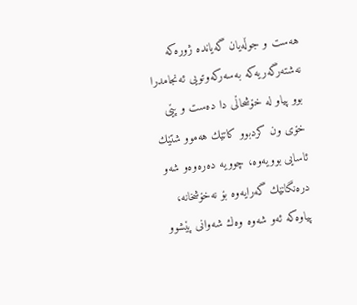هه‌ست و جوڵه‌یان گه‌یانده‌ ژوره‌كه‌ نه‌شته‌رگه‌ریه‌كه‌ به‌سه‌ركه‌وتویى ئه‌نجامدرا بوو پیاو له‌ خۆشحاڵى دا ده‌ست و پێى خۆى ون كردبوو كاتێك هه‌موو شتێك ئاسایى بوویه‌وه‌، چوویه‌ ده‌ره‌وه‌و شه‌و دره‌نگانێك گه‌رایه‌وه‌ بۆ نه‌خۆشخانه‌، پیاوه‌كه‌ ئه‌و شه‌وه‌ وه‌ك شه‌وانى پێشوو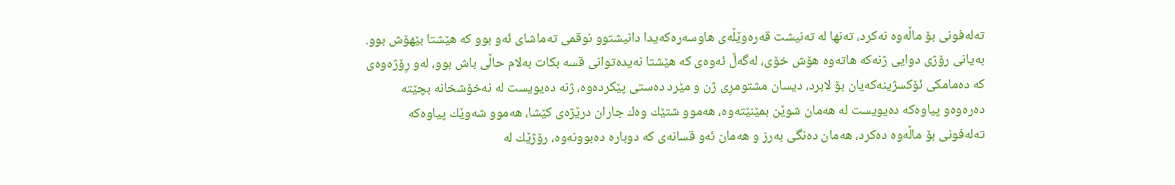ته‌له‌فونى بۆ ماڵه‌وه‌ نه‌كرد، ته‌نها له‌ ته‌نیشت قه‌ره‌وێڵه‌ى هاوسه‌ره‌كه‌یدا دانیشتوو نوقمى ته‌ماشاى ئه‌و بوو كه‌ هێشتا بێهۆش بوو.  به‌یانى رۆژى دوایى ژنه‌كه‌ هاته‌وه‌ هۆش خۆى، له‌گه‌ڵ ئه‌وه‌ى كه‌ هێشتا نه‌یده‌توانى قسه‌ بكات به‌لام حاڵى باش بوو، له‌و رِۆژه‌وه‌ى كه‌ ده‌مامكى ئۆكسژینه‌كه‌یان بۆ لابرد، دیسان مشتومرِى ژن و مێرد ده‌ستى پێكرده‌وه‌، ژنه‌ ده‌یویست له‌ نه‌خۆشخانه‌ بچێته‌ ده‌ره‌وه‌و پیاوه‌كه‌ ده‌یویست له‌ هه‌مان شوێن بمێنێته‌وه‌، هه‌موو شتێك وه‌ك جاران درێژه‌ى كێشا، هه‌موو شه‌وێك پیاوه‌كه‌ ته‌له‌فونى بۆ ماڵه‌وه‌ ده‌كرد، هه‌مان ده‌نگى به‌رز و هه‌مان ئه‌و قسانه‌ى كه‌ دوباره‌ ده‌بوونه‌وه‌، رۆژێك له‌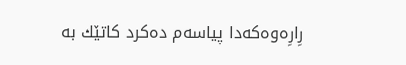رِارِه‌وه‌كه‌دا پیاسه‌م ده‌كرد كاتێك به‌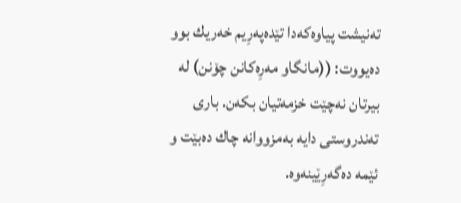ته‌نیشت پیاوه‌كه‌دا تێده‌په‌رِیم خه‌ریك بوو ده‌یووت: ((مانگاو مه‌رِه‌كانن چۆنن) له‌ بیرتان نه‌چێت خزمه‌تیان بكه‌ن. بارى ته‌ندروستى دایه‌ به‌مزووانه‌ چاك ده‌بێت و ئێمه‌ ده‌گه‌رِێینه‌وه‌.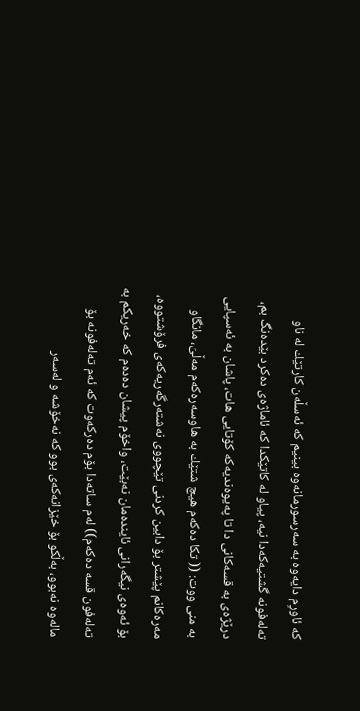كه‌ ئاورِم دایه‌وه‌ به‌ سه‌رسورمانه‌وه‌ بینیم كه‌ ئه‌سڵه‌ن كارتێك له‌ ناو ته‌له‌فونه‌ گشتیه‌كه‌دا نیه‌، پیاو له‌ كاتێكدا كه‌ ئاماژه‌ى ده‌كرد بێده‌نگ بم، درێژه‌ى به‌ قسه‌كانى دا تا په‌یوه‌ندیه‌كه‌ كۆتایى هات، پاشان به‌ ئه‌سپایى به‌ منى ووت: (( تكا ده‌كه‌م هیچ شتێك به‌ هاوسه‌ره‌كه‌م مه‌ڵىَ، مانگاو مه‌ره‌كانم پێشتر بۆ دابین كردنى تێچووى نه‌شته‌رگه‌ریه‌كه‌ى فرۆشتووه‌، بۆ ئه‌وه‌ى نیگه‌رانى ئاینده‌مان نه‌بێت، واخۆم پیشان ده‌ده‌م كه‌ خه‌ریكم به‌ ته‌له‌فون قسه‌ ده‌كه‌م)) له‌م ساته‌دا بۆم ده‌ركه‌وت كه‌ ئه‌م ته‌له‌فونه‌ بۆ ماله‌وه‌ نه‌بوو، به‌ڵكو بۆ خێزانه‌كه‌ى بوو كه‌ نه‌خۆشه‌ و له‌سه‌ر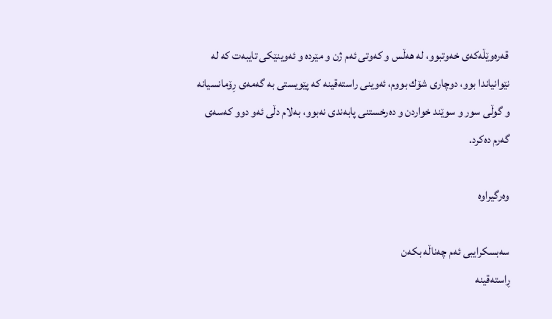قه‌ره‌وێڵه‌كه‌ى خه‌وتبوو، له‌ هه‌ڵس و كه‌وتى ئه‌م ژن و مێرده‌ و ئه‌وینێكى تایبه‌ت كه‌ له‌ نێوانیاندا بوو، دوچارى شۆك بووم، ئه‌وینى راسته‌قینه‌ كه‌ پێویستى به‌ گه‌مه‌ى رِۆمانسیانه‌ و گوڵى سور و سوێند خواردن و ده‌رخستنى پابه‌ندى نه‌بوو، به‌لام دڵى ئه‌و دوو كه‌سه‌ى گه‌رم ده‌كرد.

وەرگیراوە

سەبسکرایبی ئەم چەناڵە بکەن
ڕاستەقینە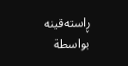ڕاستەقینە بواسطة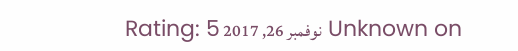Unknown on نوفمبر 26, 2017 Rating: 5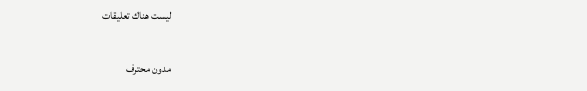ليست هناك تعليقات

مدون محترف